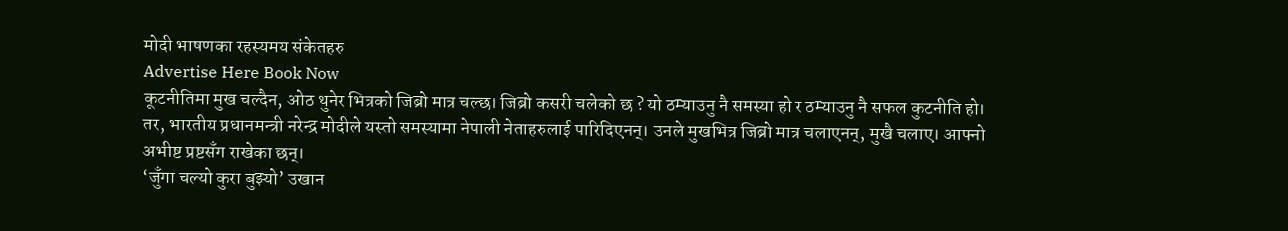मोदी भाषणका रहस्यमय संकेतहरु
Advertise Here Book Now
कूटनीतिमा मुख चल्दैन, ओठ थुनेर भित्रको जिब्रो मात्र चल्छ। जिब्रो कसरी चलेको छ ? यो ठम्याउनु नै समस्या हो र ठम्याउनु नै सफल कुटनीति हो।
तर, भारतीय प्रधानमन्त्री नरेन्द्र मोदीले यस्तो समस्यामा नेपाली नेताहरुलाई पारिदिएनन्। उनले मुखभित्र जिब्रो मात्र चलाएनन्, मुखै चलाए। आफ्नो अभीष्ट प्रष्टसँग राखेका छन्।
‘जुँगा चल्यो कुरा बुझ्यो’ उखान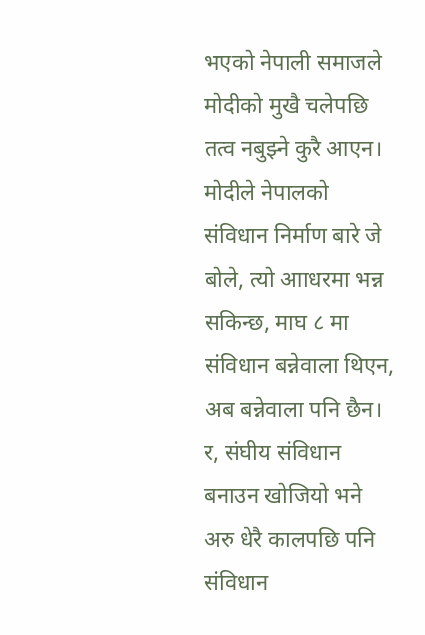भएको नेपाली समाजले मोदीको मुखै चलेपछि तत्व नबुझ्ने कुरै आएन।
मोदीले नेपालको संविधान निर्माण बारे जे बोले, त्यो आाधरमा भन्न सकिन्छ, माघ ८ मा संविधान बन्नेवाला थिएन, अब बन्नेवाला पनि छैन। र, संघीय संविधान बनाउन खोजियो भने अरु धेरै कालपछि पनि संविधान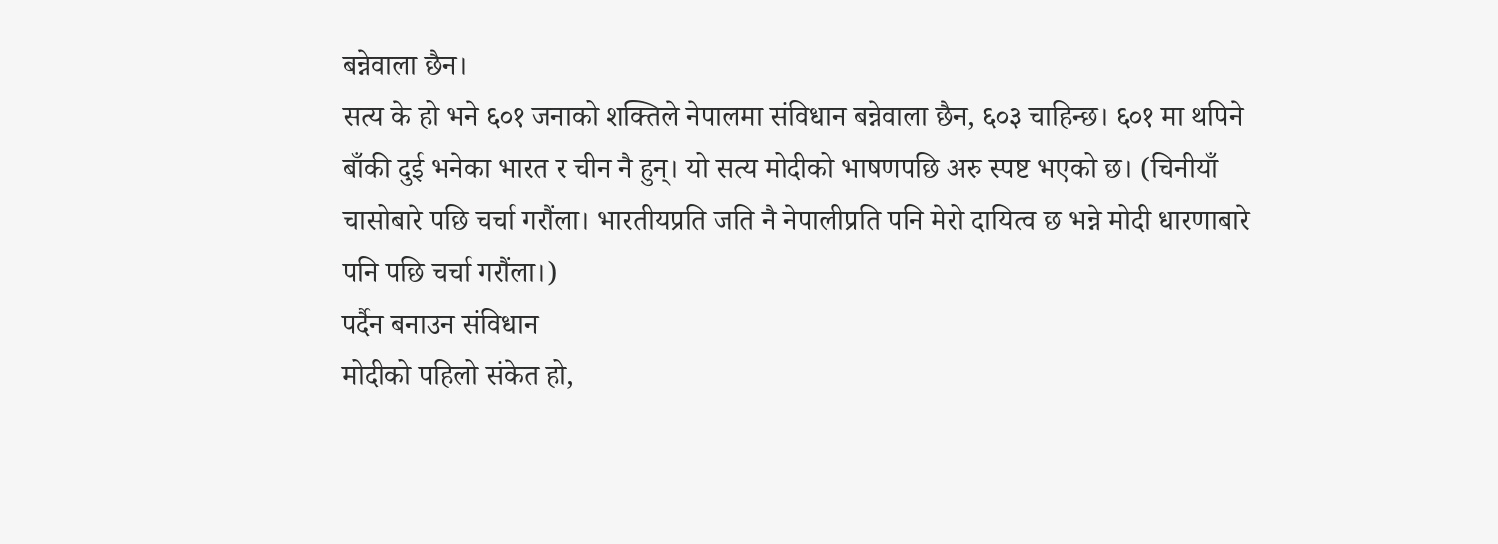बन्नेवाला छैन।
सत्य के हो भने ६०१ जनाको शक्तिले नेपालमा संविधान बन्नेवाला छैन, ६०३ चाहिन्छ। ६०१ मा थपिने बाँकी दुई भनेका भारत र चीन नै हुन्। यो सत्य मोदीको भाषणपछि अरु स्पष्ट भएको छ। (चिनीयाँ चासोबारे पछि चर्चा गरौंला। भारतीयप्रति जति नै नेपालीप्रति पनि मेरो दायित्व छ भन्ने मोदी धारणाबारे पनि पछि चर्चा गरौंला।)
पर्दैन बनाउन संविधान
मोदीको पहिलो संकेत हो,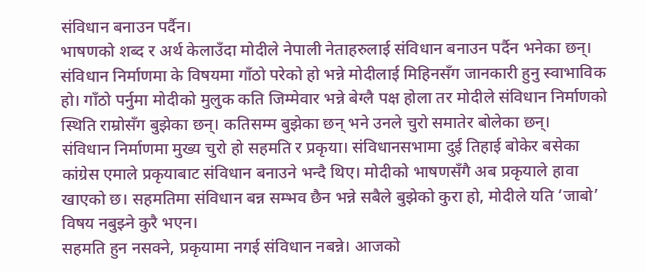संविधान बनाउन पर्दैन।
भाषणको शब्द र अर्थ केलाउँदा मोदीले नेपाली नेताहरुलाई संविधान बनाउन पर्दैन भनेका छन्।
संविधान निर्माणमा के विषयमा गाँठो परेको हो भन्ने मोदीलाई मिहिनसँग जानकारी हुनु स्वाभाविक हो। गाँठो पर्नुमा मोदीको मुलुक कति जिम्मेवार भन्ने बेग्लै पक्ष होला तर मोदीले संविधान निर्माणको स्थिति राम्रोसँग बुझेका छन्। कतिसम्म बुझेका छन् भने उनले चुरो समातेर बोलेका छन्।
संविधान निर्माणमा मुख्य चुरो हो सहमति र प्रकृया। संविधानसभामा दुई तिहाई बोकेर बसेका कांग्रेस एमाले प्रकृयाबाट संविधान बनाउने भन्दै थिए। मोदीको भाषणसँगै अब प्रकृयाले हावा खाएको छ। सहमतिमा संविधान बन्न सम्भव छैन भन्ने सबैले बुझेको कुरा हो, मोदीले यति ‘जाबो’ विषय नबुझ्ने कुरै भएन।
सहमति हुन नसक्ने, प्रकृयामा नगई संविधान नबन्ने। आजको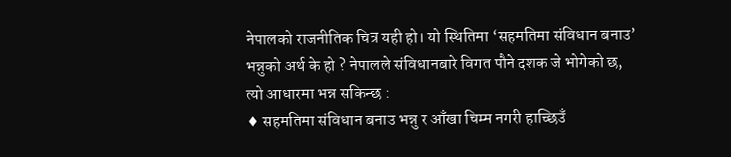नेपालको राजनीतिक चित्र यही हो। यो स्थितिमा ‘सहमतिमा संविधान बनाउ’ भन्नुको अर्थ के हो ? नेपालले संविधानबारे विगत पौने दशक जे भोगेको छ, त्यो आधारमा भन्न सकिन्छ :
♦ सहमतिमा संविधान बनाउ भन्नु र आँखा चिम्म नगरी हाच्छिउँ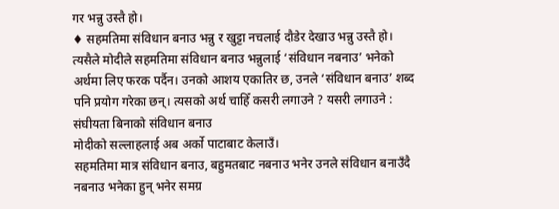गर भन्नु उस्तै हो।
♦ सहमतिमा संविधान बनाउ भन्नु र खुट्टा नचलाई दौडेर देखाउ भन्नु उस्तै हो।
त्यसैले मोदीले सहमतिमा संविधान बनाउ भन्नुलाई ‘संविधान नबनाउ’ भनेको अर्थमा लिए फरक पर्दैन। उनको आशय एकातिर छ, उनले ‘संविधान बनाउ’ शब्द पनि प्रयोग गरेका छन्। त्यसको अर्थ चाहिँ कसरी लगाउने ? यसरी लगाउने :
संघीयता बिनाको संविधान बनाउ
मोदीको सल्लाहलाई अब अर्को पाटाबाट केलाउँ।
सहमतिमा मात्र संविधान बनाउ, बहुमतबाट नबनाउ भनेर उनले संविधान बनाउँदै नबनाउ भनेका हुन् भनेर समग्र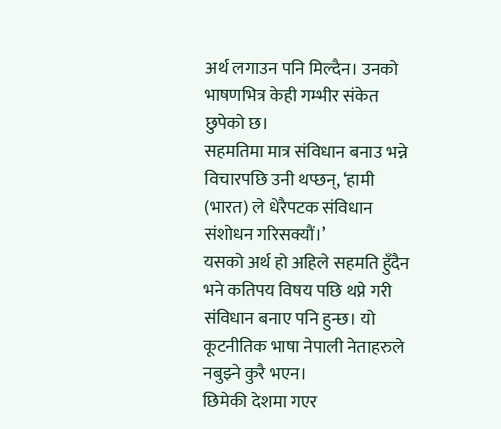अर्थ लगाउन पनि मिल्दैन। उनको भाषणभित्र केही गम्भीर संकेत छुपेको छ।
सहमतिमा मात्र संविधान बनाउ भन्ने विचारपछि उनी थप्छन्, ‘हामी (भारत) ले धेरैपटक संविधान संशोधन गरिसक्यौं।’
यसको अर्थ हो अहिले सहमति हुँदैन भने कतिपय विषय पछि थप्ने गरी संविधान बनाए पनि हुन्छ। यो कूटनीतिक भाषा नेपाली नेताहरुले नबुझ्ने कुरै भएन।
छिमेकी देशमा गएर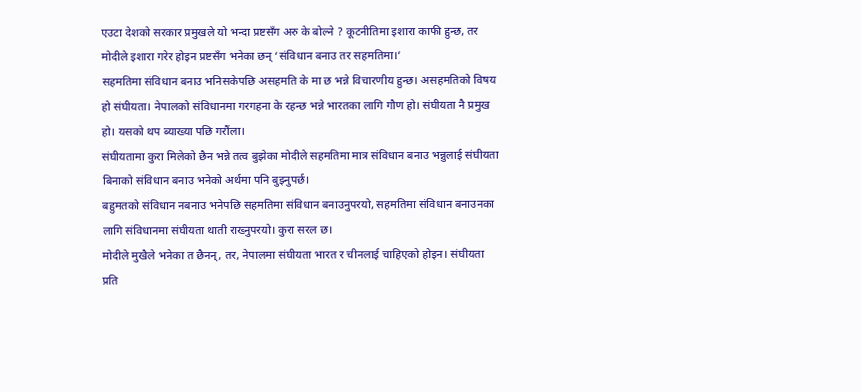एउटा देशको सरकार प्रमुखले यो भन्दा प्रष्टसँग अरु के बोल्ने ? कूटनीतिमा इशारा काफी हुन्छ, तर मोदीले इशारा गरेर होइन प्रष्टसँग भनेका छन् ‘संविधान बनाउ तर सहमतिमा।’
सहमतिमा संविधान बनाउ भनिसकेपछि असहमति के मा छ भन्ने विचारणीय हुन्छ। असहमतिको विषय हो संघीयता। नेपालको संविधानमा गरगहना के रहन्छ भन्ने भारतका लागि गौण हो। संघीयता नै प्रमुख हो। यसको थप ब्याख्या पछि गरौंला।
संघीयतामा कुरा मिलेको छैन भन्ने तत्व बुझेका मोदीले सहमतिमा मात्र संविधान बनाउ भन्नुलाई संघीयता बिनाको संविधान बनाउ भनेको अर्थमा पनि बुझ्नुपर्छ।
बहुमतको संविधान नबनाउ भनेपछि सहमतिमा संविधान बनाउनुपरयो, सहमतिमा संविधान बनाउनका लागि संविधानमा संघीयता थाती राख्नुपरयो। कुरा सरल छ।
मोदीले मुखैले भनेका त छैनन्, तर, नेपालमा संघीयता भारत र चीनलाई चाहिएको होइन। संघीयता प्रति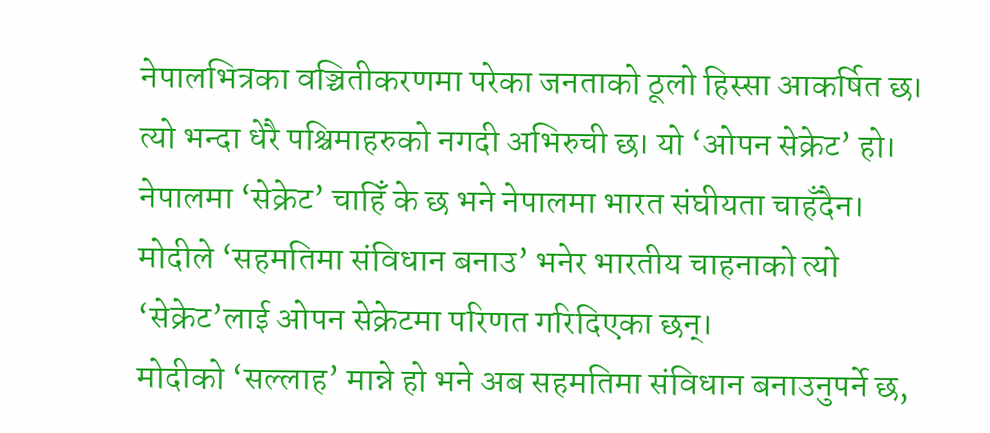नेपालभित्रका वञ्चितीकरणमा परेका जनताको ठूलो हिस्सा आकर्षित छ। त्यो भन्दा धेरै पश्चिमाहरुको नगदी अभिरुची छ। यो ‘ओपन सेक्रेट’ हो।
नेपालमा ‘सेक्रेट’ चाहिँ के छ भने नेपालमा भारत संघीयता चाहँदैन।
मोदीले ‘सहमतिमा संविधान बनाउ’ भनेर भारतीय चाहनाको त्यो ‘सेक्रेट’लाई ओपन सेक्रेटमा परिणत गरिदिएका छन्।
मोदीको ‘सल्लाह’ मान्ने हो भने अब सहमतिमा संविधान बनाउनुपर्ने छ,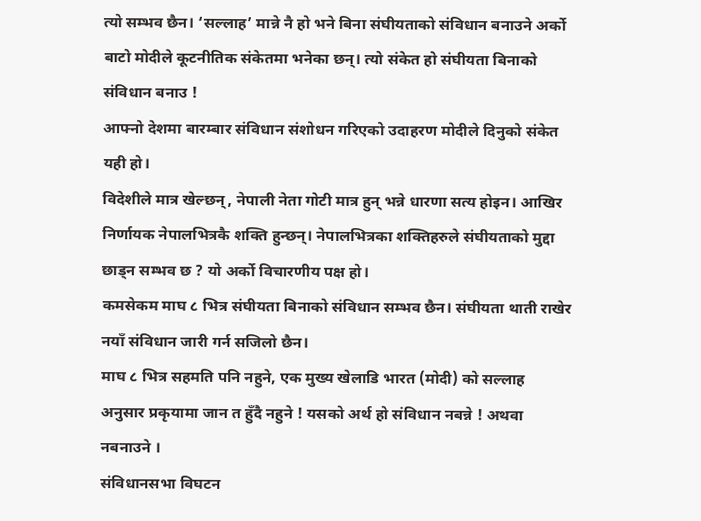त्यो सम्भव छैन। ‘सल्लाह’ मान्ने नै हो भने बिना संघीयताको संविधान बनाउने अर्को बाटो मोदीले कूटनीतिक संकेतमा भनेका छन्। त्यो संकेत हो संघीयता बिनाको संविधान बनाउ !
आफ्नो देशमा बारम्बार संविधान संशोधन गरिएको उदाहरण मोदीले दिनुको संकेत यही हो।
विदेशीले मात्र खेल्छन्, नेपाली नेता गोटी मात्र हुन् भन्ने धारणा सत्य होइन। आखिर निर्णायक नेपालभित्रकै शक्ति हुन्छन्। नेपालभित्रका शक्तिहरुले संघीयताको मुद्दा छाड्न सम्भव छ ? यो अर्को विचारणीय पक्ष हो।
कमसेकम माघ ८ भित्र संघीयता बिनाको संविधान सम्भव छैन। संघीयता थाती राखेर नयाँ संविधान जारी गर्न सजिलो छैन।
माघ ८ भित्र सहमति पनि नहुने, एक मुख्य खेलाडि भारत (मोदी) को सल्लाह अनुसार प्रकृयामा जान त हुँदै नहुने ! यसको अर्थ हो संविधान नबन्ने ! अथवा नबनाउने ।
संविधानसभा विघटन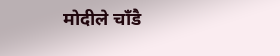मोदीले चाँडै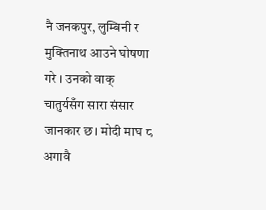नै जनकपुर, लुम्बिनी र मुक्तिनाथ आउने घोषणा गरे । उनको वाक् चातुर्यसँग सारा संसार जानकार छ। मोदी माघ ८ अगावै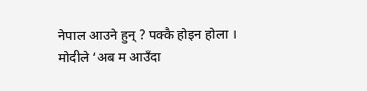नेपाल आउने हुन् ? पक्कै होइन होला ।
मोदीले ‘अब म आउँदा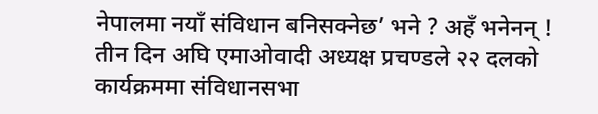नेपालमा नयाँ संविधान बनिसक्नेछ’ भने ? अहँ भनेनन् !
तीन दिन अघि एमाओवादी अध्यक्ष प्रचण्डले २२ दलको कार्यक्रममा संविधानसभा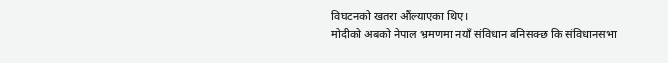विघटनको खतरा औंल्याएका थिए।
मोदीको अबको नेपाल भ्रमणमा नयाँ संविधान बनिसक्छ कि संविधानसभा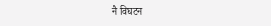नै विघटन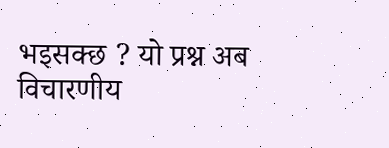भइसक्छ ? यो प्रश्न अब विचारणीय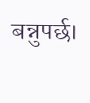बन्नुपर्छ।